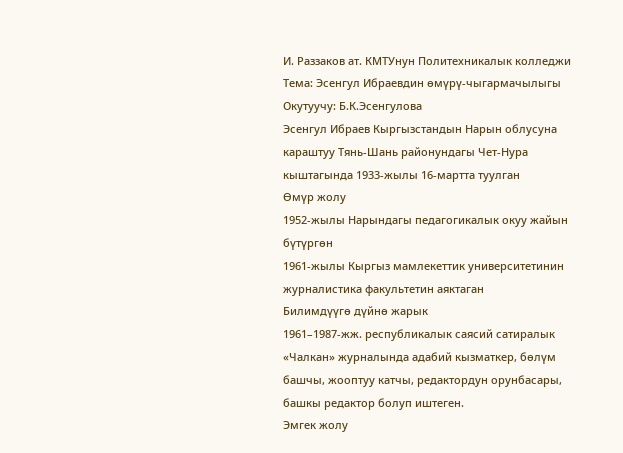И. Раззаков ат. КМТУнун Политехникалык колледжи
Тема: Эсенгул Ибраевдин өмүрү-чыгармачылыгы
Окутуучу: Б.К.Эсенгулова
Эсенгул Ибраев Кыргызстандын Нарын облусуна караштуу Тянь-Шань районундагы Чет-Нура кыштагында 1933-жылы 16-мартта туулган
Өмүр жолу
1952-жылы Нарындагы педагогикалык окуу жайын бүтүргөн
1961-жылы Кыргыз мамлекеттик университетинин журналистика факультетин аяктаган
Билимдүүгө дүйнө жарык
1961–1987-жж. республикалык саясий сатиралык «Чалкан» журналында адабий кызматкер, бөлүм башчы, жооптуу катчы, редактордун орунбасары, башкы редактор болуп иштеген.
Эмгек жолу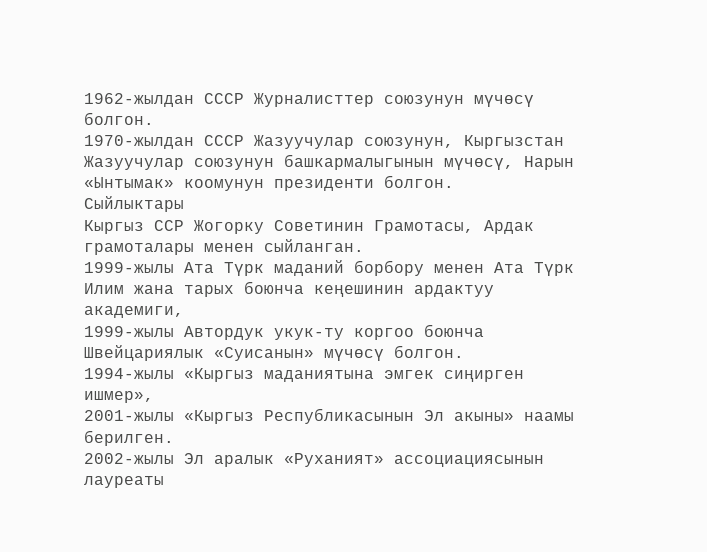1962-жылдан СССР Журналисттер союзунун мүчөсү болгон.
1970-жылдан СССР Жазуучулар союзунун, Кыргызстан Жазуучулар союзунун башкармалыгынын мүчөсү, Нарын «Ынтымак» коомунун президенти болгон.
Сыйлыктары
Кыргыз ССР Жогорку Советинин Грамотасы, Ардак грамоталары менен сыйланган.
1999-жылы Ата Түрк маданий борбору менен Ата Түрк Илим жана тарых боюнча кеңешинин ардактуу академиги,
1999-жылы Автордук укук-ту коргоо боюнча Швейцариялык «Суисанын» мүчөсү болгон.
1994-жылы «Кыргыз маданиятына эмгек сиңирген ишмер»,
2001-жылы «Кыргыз Республикасынын Эл акыны» наамы берилген.
2002-жылы Эл аралык «Руханият» ассоциациясынын лауреаты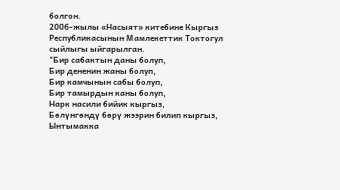болгон.
2006-жылы «Насыят» китебине Кыргыз Республикасынын Мамлекеттик Токтогул сыйлыгы ыйгарылган.
"Бир сабактын даны болуп,
Бир дененин жаны болуп,
Бир камчынын сабы болуп,
Бир тамырдын каны болуп,
Нарк насили бийик кыргыз,
Бөлүнгөндү бөрү жээрин билип кыргыз,
Ынтымакка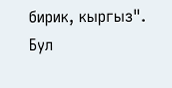бирик, кыргыз".
Бул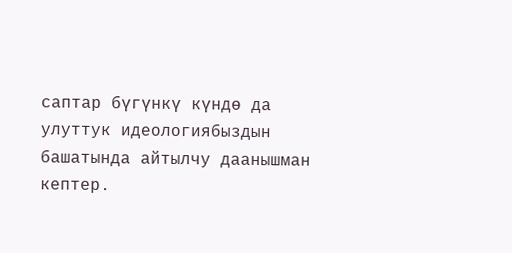саптар бүгүнкү күндө да улуттук идеологиябыздын башатында айтылчу даанышман кептер.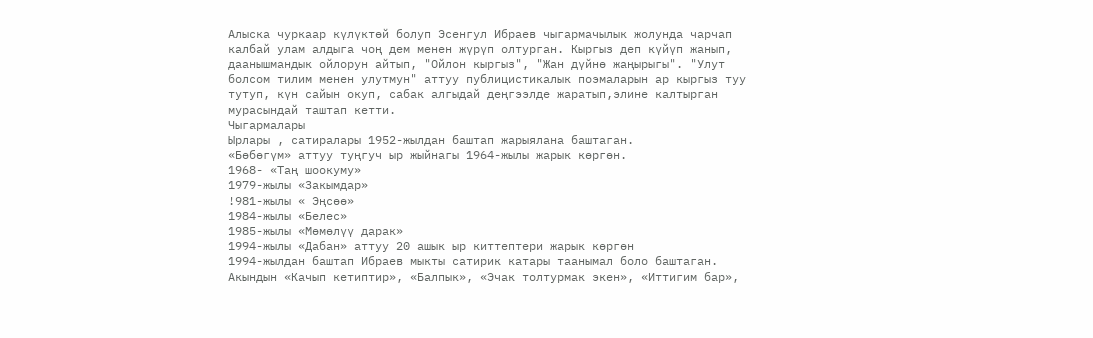Алыска чуркаар күлүктөй болуп Эсенгул Ибраев чыгармачылык жолунда чарчап калбай улам алдыга чоң дем менен жүрүп олтурган. Кыргыз деп күйүп жанып, даанышмандык ойлорун айтып, "Ойлон кыргыз", "Жан дүйнө жаңырыгы". "Улут болсом тилим менен улутмун" аттуу публицистикалык поэмаларын ар кыргыз туу тутуп, күн сайын окуп, сабак алгыдай деңгээлде жаратып,элине калтырган мурасындай таштап кетти.
Чыгармалары
Ырлары , сатиралары 1952-жылдан баштап жарыялана баштаган.
«Бөбөгүм» аттуу туңгуч ыр жыйнагы 1964-жылы жарык көргөн.
1968- «Таң шоокуму»
1979-жылы «Закымдар»
!981-жылы « Эңсөө»
1984-жылы «Белес»
1985-жылы «Мөмөлүү дарак»
1994-жылы «Дабан» аттуу 20 ашык ыр киттептери жарык көргөн
1994-жылдан баштап Ибраев мыкты сатирик катары таанымал боло баштаган.
Акындын «Качып кетиптир», «Балпык», «Эчак толтурмак экен», «Иттигим бар»,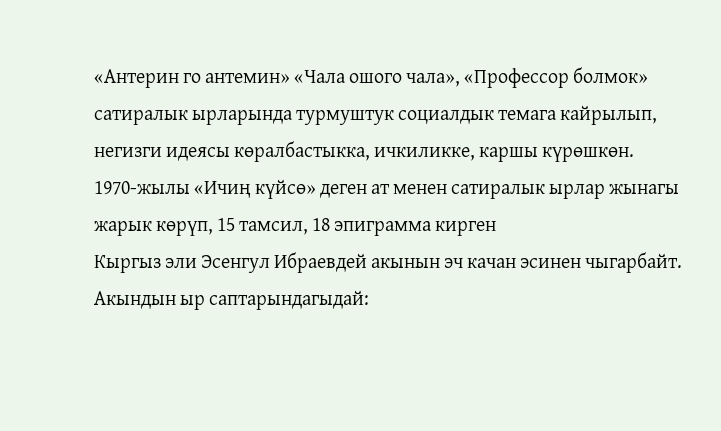«Антерин го антемин» «Чала ошого чала», «Профессор болмок» сатиралык ырларында турмуштук социалдык темага кайрылып, негизги идеясы көралбастыкка, ичкиликке, каршы күрөшкөн.
1970-жылы «Ичиң күйсө» деген ат менен сатиралык ырлар жынагы жарык көрүп, 15 тамсил, 18 эпиграмма кирген
Кыргыз эли Эсенгул Ибраевдей акынын эч качан эсинен чыгарбайт. Акындын ыр саптарындагыдай: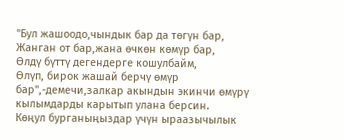"Бул жашоодо,чындык бар да төгүн бар,
Жанган от бар,жана өчкөн көмүр бар,
Өлдү бүттү дегендерге кошулбайм,
Өлүп, бирок жашай берчү өмүр бар",-демечи,залкар акындын экинчи өмүрү кылымдарды карытып улана берсин.
Көңул бурганыңыздар үчүн ыраазычылык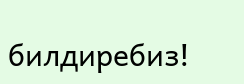билдиребиз!